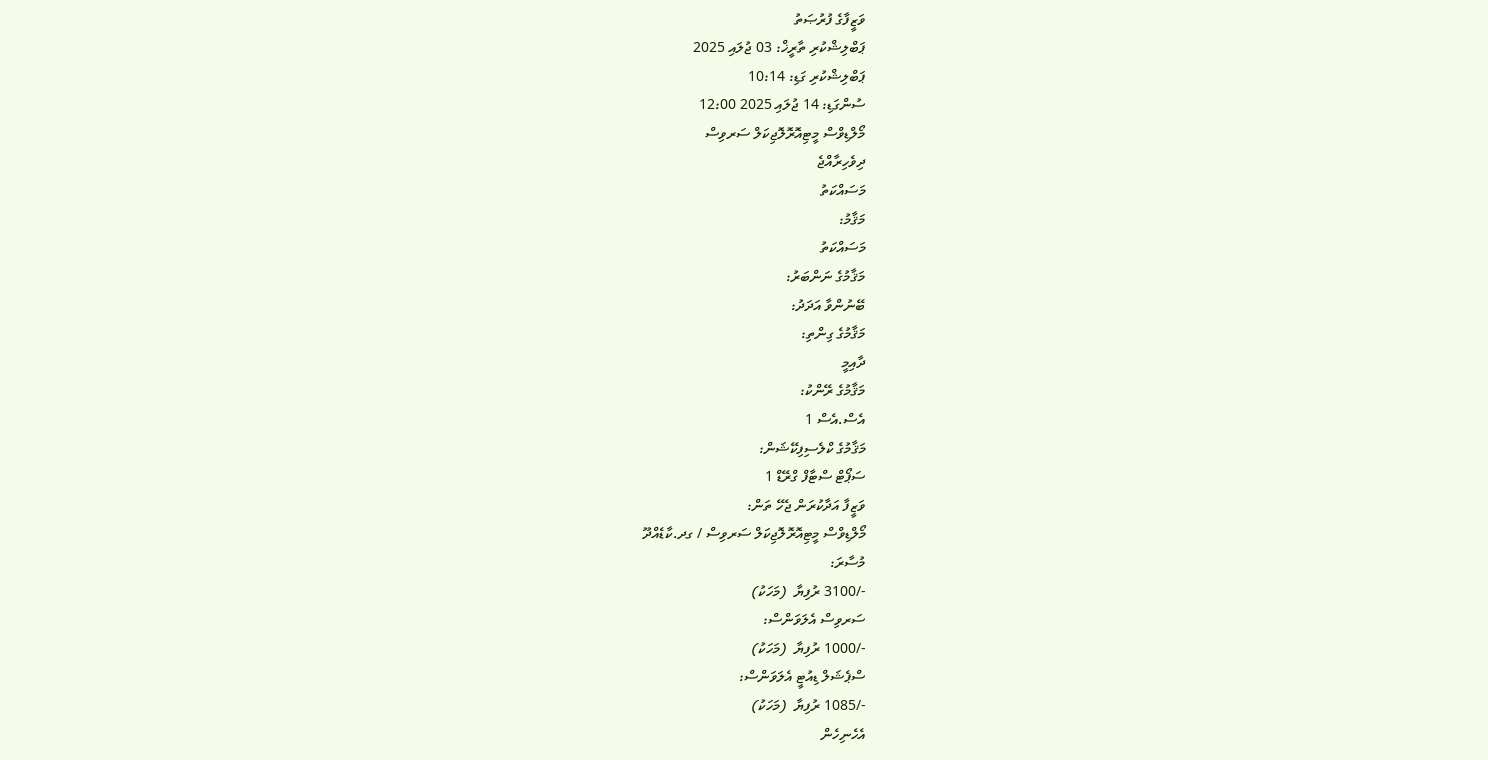ވަޒީފާގެ ފުރުޞަތު
ޕަބްލިޝްކުރި ތާރީޚް: 03 ޖުލައި 2025
ޕަބްލިޝްކުރި ގަޑި: 10:14
ސުންގަޑި: 14 ޖުލައި 2025 12:00
މޯލްޑިވްސް މީޓިއޮރޮލޮޖިކަލް ސަރވިސް
ދިވެހިރާއްޖެ
މަސައްކަތު
މަޤާމު:
މަސައްކަތު
މަޤާމުގެ ނަންބަރު:
ބޭނުންވާ އަދަދު:
މަޤާމުގެ ގިންތި:
ދާއިމީ
މަޤާމުގެ ރޭންކު:
އެސް.އެސް 1
މަޤާމުގެ ކްލެސިފިކޭޝަން:
ސަޕޯޓް ސްޓާފް ގްރޭޑް 1
ވަޒީފާ އަދާކުރަން ޖެހޭ ތަން:
މޯލްޑިވްސް މީޓިއޮރޮލޮޖިކަލް ސަރވިސް / ގދ.ކާޑެއްދޫ
މުސާރަ:
-/3100 ރުފިޔާ  (މަހަކު)
ސަރވިސް އެލަވަންސް:
-/1000 ރުފިޔާ  (މަހަކު)
ސްޕެޝަލް ޑިއުޓީ އެލަވަންސް:
-/1085 ރުފިޔާ  (މަހަކު)
އެހެނިހެން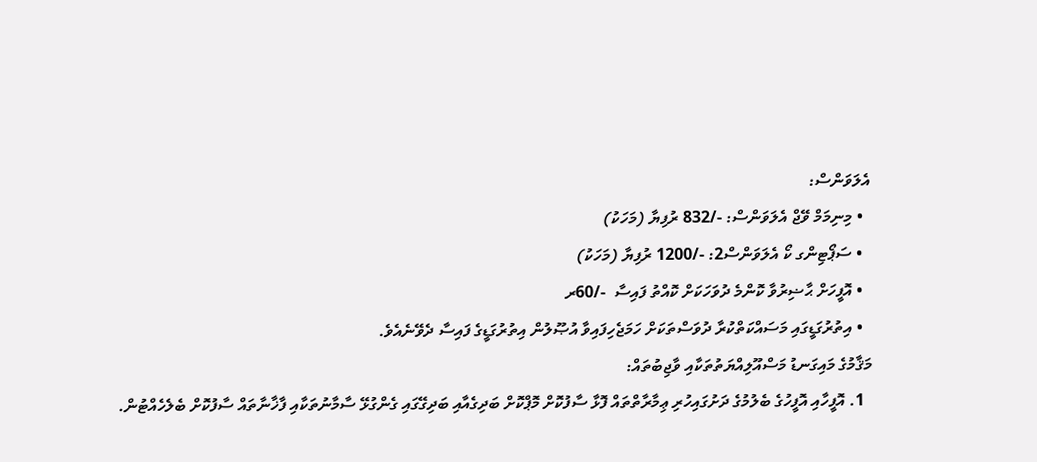އެލަވަންސް:
  • މިނިމަމް ވޭޖް އެލަވަންސް: -/832 ރުފިޔާ (މަހަކު)
  • ސަޕޯޓިންގ ކޯ އެލަވަންސް2: -/1200 ރުފިޔާ (މަހަކު)
  • އޮފީހަށް ޙާޟިރުވާ ކޮންމެ ދުވަހަކަށް ކޮއްތު ފައިސާ  -/60ރ
  • އިތުރުގަޑީގައި މަސައްކަތްކުރާ ދުވަސްތަކަށް ހަމަޖެހިފައިވާ އުޞޫލުން އިތުރުގަޑީގެ ފައިސާ ދެވޭނެއެވެ.
މަޤާމުގެ މައިގަނޑު މަސްއޫލިއްޔަތުތަކާއި ވާޖިބުތައް:
  1. އޮފީހާއި އޮފީހުގެ ބެލުމުގެ ދަށުގައިހުރި ޢިމާރާތްތައް ފޮޅާ ސާފުކޮށް މޮޕްކޮށް ބަދިގެއާއި ބަދިގޭގައި ގެންގުޅޭ ސާމާނުތަކާއި ފާޚާނާތައް ސާފުކޮށް ބެލެހެއްޓުން.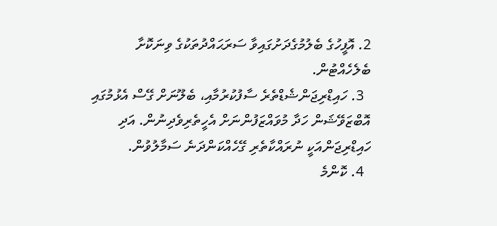2. އޮފީހުގެ ބެލުމުގެދަށުގައިވާ ސަރަޙައްދުތަކުގެ ވިނަކޮށާ ބެލެހެއްޓުން.
  3. ހައިޑްރިޖަންޝެޑްތެރެ ސާފުކުރުމާއި، ބެލޫނަށް ގޭސް އެޅުމުގައި އޮބްޒަވޭޝަން ހަދާ މުވައްޒަފުންނަށް އެހީތެރިވެދިނުން. އަދި ހައިޑްރިޖަންއަކީ ނުރައްކާތެރި ގޭހެއްކަންދަނެ ސަމާލުވުން.
  4. ކޮންމެ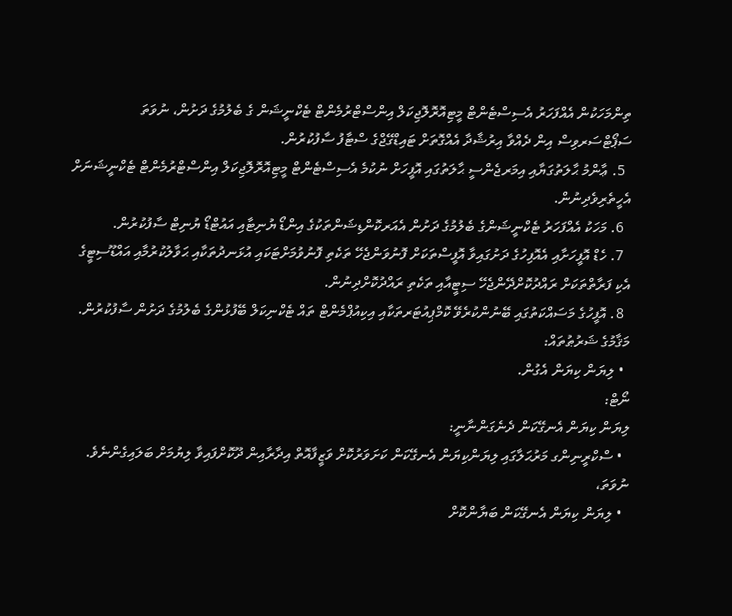ތިންމަހަކުން އެއްފަހަރު އެސިސްޓެންޓް މީޓިއޮރޮލޮޖިކަލް އިންސްޓްރުމެންޓް ޓެކްނީޝަން ގެ ބެލުމުގެ ދަށުން، ނުވަތަ ސަޕޯޓްސަރވިސް އިން ދެއްވާ އިރުޝާދާ އެއްގޮތަށް ޓައިޑްގޭޖްގެ ސްޓާފު ސާފުކުރުން.
  5. ޢާންމު ޙާލަތުގަޔާއި އިމަރޖެންސީ ޙާލަތުގައި އޮފީހަށް ނުކުމެ އެސިސްޓެންޓް މީޓިއޮރޮލޮޖިކަލް އިންސްޓްރުމެންޓް ޓެކްނީޝަނަށް އެހީތެރިވެދިނުން.
  6. މަހަކު އެއްފަހަރު ޓެކްނީޝަންގެ ބެލުމުގެ ދަށުން އެއަރކޮންޑިޝަންތަކުގެ އިންޑޯ ޔުނިޓާއި އައުޓްޑޯ ޔުނިޓް ސާފުކުރުން.
  7. ހެޑް އޮފީހަށާއި އެއޮފިހުގެ ދަށުގައިވާ އޮފީސްތަކަށް ފޮނުވަންޖެހޭ ތަކެތި ފޮނުވުމަށްޓަކައި އުޅަނދުތަކާއި ޙަވާލުކުރުމާއި އައްޑޫސިޓީގެ އެކި ފަރާތްތަކަށް ރައްދުކޮށްދޭންޖެހޭ ސިޓީއާއި ތަކެތި ރައްދުކޮށްދިނުން.
  8. އޮފީހުގެ މަސައްކަތުގައި ބޭނުންކުރެވޭ ކޮމްޕިއުޓަރތަކާއި އިކިއުޕްމެންޓް ތައް ޓެކްނިކަލް ބޭފުޅުންގެ ބެލުމުގެ ދަށުން ސާފުކުރުން.
މަޤާމުގެ ޝަރުޠުތައް:
  • ލިޔަން ކިޔަން އެގުން.
ނޯޓް:
ލިޔަން ކިޔަން އެނގޭކަން ދެނެގަންނާނީ:
  • ސްކްރީނިންގ މަރުޙަލާގައި ލިޔަންކިޔަން އެނގޭކަން ކަށަވަރުކޮށް ވަޒީފާއޮތް އިދާރާއިން ދޫކޮށްފައިވާ ލިޔުމަށް ބަލައިގެންނެވެ.
ނުވަތަ،
  • ލިޔަން ކިޔަން އެނގޭކަން ބަޔާންކޮށް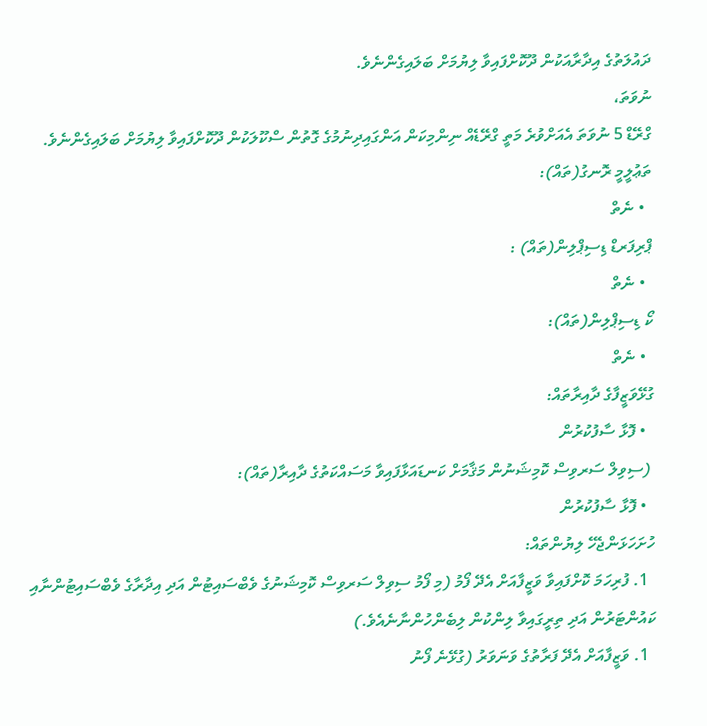ދައުލަތުގެ އިދާރާއަކުން ދޫކޮށްފައިވާ ލިޔުމަށް ބަލައިގެންނެވެ.
ނުވަތަ،
ގްރޭޑް 5 ނުވަތަ އެއަށްވުރެ މަތީ ގްރޭޑެއް ނިންމިކަން އަންގައިދިނުމުގެ ގޮތުން ސްކޫލަކުން ދޫކޮށްފައިވާ ލިޔުމަށް ބަލައިގެންނެވެ.
ތަޢުލީމީ ރޮނގު(ތައް):
  • ނެތް
ޕްރިފަރޑް ޑިސިޕްލިން(ތައް) :
  • ނެތް
ކޯ ޑިސިޕްލިން(ތައް):
  • ނެތް
ގުޅޭވަޒީފާގެ ދާއިރާތައް:
  • ފޮޅާ ސާފުކުރުން
 (ސިވިލް ސަރވިސް ކޮމިޝަނުން މަޤާމަށް ކަނޑައަޅާފައިވާ މަސައްކަތުގެ ދާއިރާ(ތައް):
  • ފޮޅާ ސާފުކުރުން
ހުށަހަޅަންޖެހޭ ލިޔުންތައް:
  1. ފުރިހަމަ ކޮށްފައިވާ ވަޒީފާއަށް އެދޭ ފޯމު (މި ފޯމު ސިވިލް ސަރވިސް ކޮމިޝަނުގެ ވެބްސައިޓުން އަދި އިދާރާގެ ވެބްސައިޓުންނާއި ކައުންޓަރުން އަދި ތިރީގައިވާ ލިންކުން ލިބެންހުންނާނެއެވެ.)
  1. ވަޒީފާއަށް އެދޭ ފަރާތުގެ ވަނަވަރު (ގުޅޭނެ ފޯނު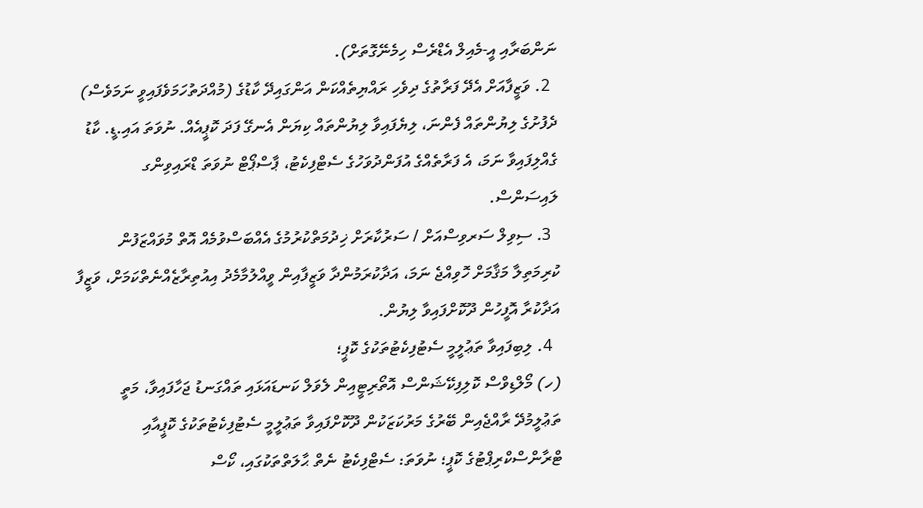ނަންބަރާއި އީ-މެއިލް އެޑްރެސް ހިމެނޭގޮތަށް).
  2. ވަޒީފާއަށް އެދޭ ފަރާތުގެ ދިވެހި ރައްޔިތެއްކަން އަންގައިދޭ ކާޑުގެ (މުއްދަތުހަމަވެފައިވީ ނަމަވެސް) ދެފުށުގެ ލިޔުންތައް ފެންނަ، ލިޔެފައިވާ ލިޔުންތައް ކިޔަން އެނގޭ ފަދަ ކޮޕީއެއް. ނުވަތަ އައި.ޑީ. ކާޑު ގެއްލިފައިވާ ނަމަ، އެ ފަރާތެއްގެ އުފަންދުވަހުގެ ސެޓްފިކެޓު، ޕާސްޕޯޓް ނުވަތަ ޑްރައިވިންގ ލައިސަންސް.
  3. ސިވިލް ސަރވިސްއަށް / ސަރުކާރަށް ޚިދުމަތްކުރުމުގެ އެއްބަސްވުމެއް އޮތް މުވައްޒަފުން ކުރިމަތިލާ މަޤާމަށް ހޮވިއްޖެ ނަމަ، އަދާކުރަމުންދާ ވަޒީފާއިން ވީއްލުމާމެދު އިއުތިރާޒެއްނެތްކަމަށް، ވަޒީފާ އަދާކުރާ އޮފީހުން ދޫކޮށްފައިވާ ލިޔުން.
  4. ލިބިފައިވާ ތަޢުލީމީ ސެޓުފިކެޓުތަކުގެ ކޮޕީ؛
(ހ) މޯލްޑިވްސް ކޮލިފިކޭޝަންސް އޮތޯރިޓީއިން ލެވަލް ކަނޑައަޅައި ތައްގަނޑު ޖަހާފައިވާ، މަތީ ތަޢުލީމުދޭ ރާއްޖެއިން ބޭރުގެ މަރުކަޒަކުން ދޫކޮށްފައިވާ ތަޢުލީމީ ސެޓުފިކެޓުތަކުގެ ކޮޕީއާއި ޓްރާންސްކްރިޕްޓުގެ ކޮޕީ؛ ނުވަތަ: ސެޓްފިކެޓު ނެތް ޙާލަތްތަކުގައި، ކޯސް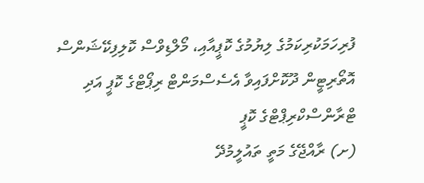ފުރިހަމަކުރިކަމުގެ ލިޔުމުގެ ކޮޕީއާއި، މޯލްޑިވްސް ކޮލިފިކޭޝަންސް އޮތޯރިޓީން ދޫކޮށްފައިވާ އެސެސްމަންޓް ރިޕޯޓްގެ ކޮޕީ އަދި ޓްރާންސްކްރިޕްޓްގެ ކޮޕީ
(ށ) ރާއްޖޭގެ މަތީ ތައުލީމުދޭ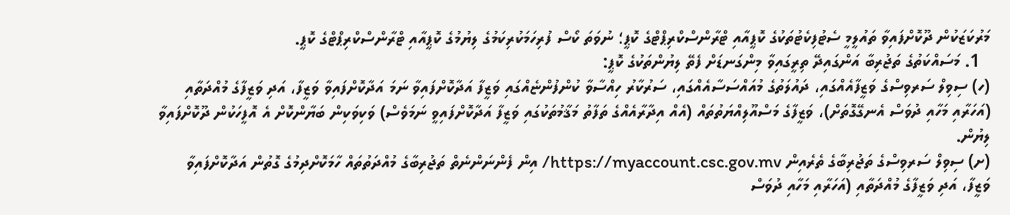މަރުކަޒަކުން ދޫކޮށްފައިވާ ތައުލީމީ ސެޓުފިކެޓުތަކުގެ ކޮޕީއާއި ޓްރާންސްކްރިޕްޓްގެ ކޮޕީ؛ ނުވަތަ ކޯސް ފުރިހަމަކުރިކަމުގެ ލިޔުމުގެ ކޮޕީއާއި ޓްރާންސްކްރިޕްޓްގެ ކޮޕީ.
  1. މަސައްކަތުގެ ތަޖުރިބާ އަންގައިދޭ ތިރީގައިވާ މިންގަނޑަށް ފެތޭ ލިޔުންތަކުގެ ކޮޕީ:
(ހ) ސިވިލް ސަރވިސްގެ ވަޒީފާއެއްގައި، ދައުލަތުގެ މުއައްސަސާއެއްގައި، ސަރުކާރު ހިއްސާވާ ކުންފުންޏެއްގައި ވަޒީފާ އަދާކޮށްފައިވާ ނަމަ އަދާކޮށްފައިވާ ވަޒީފާ، އަދި ވަޒީފާގެ މުއްދަތާއި (އަހަރާއި މަހާއި ދުވަސް އެނގޭގޮތަށް)، ވަޒީފާގެ މަސްއޫލިއްޔަތުތައް (އެއް އިދާރާއެއްގެ ތަފާތު މަޤާމުތަކުގައި ވަޒީފާ އަދާކޮށްފައިވީ ނަމަވެސް) ވަކިވަކިން ބަޔާންކޮށް އެ އޮފީހަކުން ދޫކޮށްފައިވާ ލިޔުން.
(ށ) ސިވިލް ސަރވިސްގެ ތަޖުރިބާގެ ތެރެއިން https://myaccount.csc.gov.mv/ އިން ފެންނަންނެތް ތަޖުރިބާގެ މުއްދަތުތައް ހާމަކޮށްދިމުގެ ގޮތުން އަދާކޮށްފައިވާ ވަޒީފާ، އަދި ވަޒީފާގެ މުއްދަތާއި (އަހަރާއި މަހާއި ދުވަސް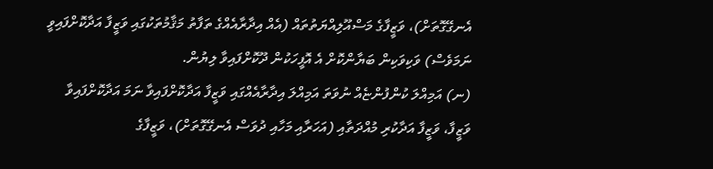އެނގޭގޮތަށް)، ވަޒީފާގެ މަސްއޫލިއްޔަތުތައް (އެއް އިދާރާއެއްގެ ތަފާތު މަޤާމުތަކުގައި ވަޒީފާ އަދާކޮށްފައިވީ ނަމަވެސް) ވަކިވަކިން ބަޔާންކޮށް އެ އޮފީހަކުން ދޫކޮށްފައިވާ ލިޔުން.
(ނ) އަމިއްލަ ކުންފުންޏެއް ނުވަތަ އަމިއްލަ އިދާރާއެއްގައި ވަޒީފާ އަދާކޮށްފައިވާ ނަމަ އަދާކޮށްފައިވާ ވަޒީފާ، ވަޒީފާ އަދާކުރި މުއްދަތާއި (އަހަރާއި މަހާއި ދުވަސް އެނގޭގޮތަށް)، ވަޒީފާގެ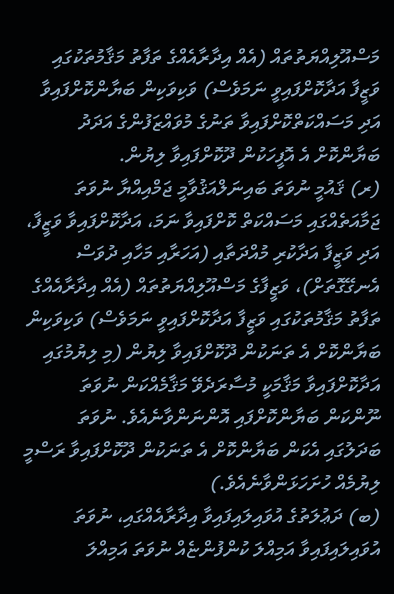މަސްއޫލިއްޔަތުތައް (އެއް އިދާރާއެއްގެ ތަފާތު މަޤާމުތަކުގައި ވަޒީފާ އަދާކޮށްފައިވީ ނަމަވެސް) ވަކިވަކިން ބަޔާންކޮށްފައިވާ އަދި މަސައްކަތްކޮށްފައިވާ ތަނުގެ މުވައްޒަފުންގެ އަދަދު ބަޔާންކޮށް އެ އޮފީހަކުން ދޫކޮށްފައިވާ ލިޔުން.
(ރ) ޤައުމީ ނުވަތަ ބައިނަލްއަޤުވާމީ ޖަމްއިއްޔާ ނުވަތަ ޖަމާއަތެއްގައި މަސައްކަތް ކޮށްފައިވާ ނަމަ، އަދާކޮށްފައިވާ ވަޒީފާ، އަދި ވަޒީފާ އަދާކުރި މުއްދަތާއި (އަހަރާއި މަހާއި ދުވަސް އެނގޭގޮތަށް)، ވަޒީފާގެ މަސްއޫލިއްޔަތުތައް (އެއް އިދާރާއެއްގެ ތަފާތު މަޤާމުތަކުގައި ވަޒީފާ އަދާކޮށްފައިވީ ނަމަވެސް) ވަކިވަކިން ބަޔާންކޮށް އެ ތަނަކުން ދޫކޮށްފައިވާ ލިޔުން (މި ލިޔުމުގައި އަދާކޮށްފައިވާ މަޤާމަކީ މުސާރަދެވޭ މަޤާމެއްކަން ނުވަތަ ނޫންކަން ބަޔާންކޮށްފައި އޮންނަންވާނެއެވެ. ނުވަތަ ބަދަލުގައި އެކަން ބަޔާންކޮށް އެ ތަނަކުން ދޫކޮށްފައިވާ ރަސްމީ ލިޔުމެއް ހުށަހަޅަންވާނެއެވެ.)
(ބ) ދަޢުލަތުގެ އުވައިލައިފައިވާ އިދާރާއެއްގައި، ނުވަތަ އުވައިލައިފައިވާ އަމިއްލަ ކުންފުންޏެއް ނުވަތަ އަމިއްލަ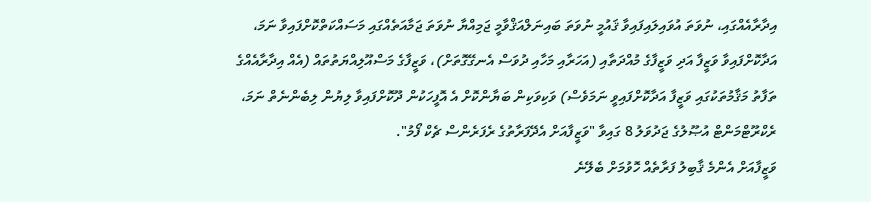އިދާރާއެއްގައި، ނުވަތަ އުވައިލައިފައިވާ ޤައުމީ ނުވަތަ ބައިނަލްއަޤްވާމީ ޖަމިއްޔާ ނުވަތަ ޖަމާއަތެއްގައި މަސައްކަތްކޮށްފައިވާ ނަމަ، އަދާކޮށްފައިވާ ވަޒީފާ އަދި ވަޒީފާގެ މުއްދަތާއި (އަހަރާއި މަހާއި ދުވަސް އެނގޭގޮތަށް)، ވަޒީފާގެ މަސްއޫލިއްޔަތުތައް (އެއް އިދާރާއެއްގެ ތަފާތު މަޤާމުތަކުގައި ވަޒީފާ އަދާކޮށްފައިވީ ނަމަވެސް) ވަކިވަކިން ބަޔާންކޮށް އެ އޮފީހަކުން ދޫކޮށްފައިވާ ލިޔުން ލިބެންނެތް ނަމަ، ރެކްރޫޓްމަންޓް އުޞޫލުގެ ޖަދުވަލު 8 ގައިވާ "ވަޒީފާއަށް އެދޭފަރާތުގެ ރެފަރެންސް ޗެކް ފޯމު".
ވަޒީފާއަށް އެންމެ ޤާބިލު ފަރާތެއް ހޮވުމަށް ބެލޭނެ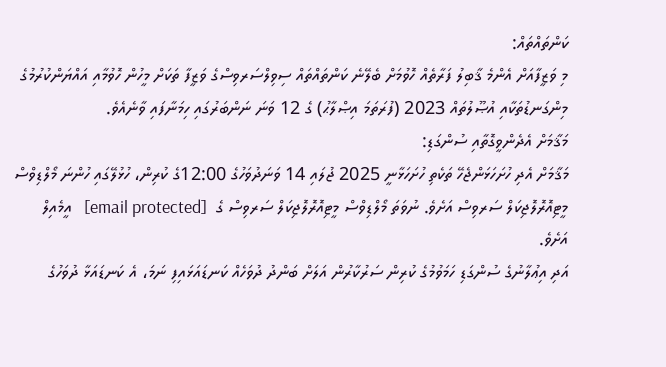ކަންތައްތައް:
މި ވަޒީފާއަށް އެންމެ ޤާބިލު ފަރާތެއް ހޮވުމަށް ބެލޭނެ ކަންތައްތައް ސިވިލްސަރވިސްގެ ވަޒީފާ ތަކަށް މީހުން ހޮވުމާއި އައްޔަންކުރުމުގެ މިންގަނޑުތަކާއި އުޞޫލުތައް 2023 (ފުރަތަމަ އިޞްލާޙު) ގެ 12 ވަނަ ނަންބަރުގައި ހިމަނާފައި ވާނެއެވެ.
މަޤާމަށް އެދެންވީގޮތާއި ސުންގަޑި:
މަޤާމަށް އެދި ހުށަހަޅަންޖެހޭ ތަކެތި ހުށަހަޅާނީ 2025 ޖުލައި 14 ވަނަދުވަހުގެ 12:00ގެ ކުރިން، ހުޅުލޭގައި ހުންނަ މޯލްޑިވްސް މީޓިއޮރޮލޮޖިކަލް ސަރވިސް އަށެވެ. ނުވަތަ މޯލްޑިވްސް މީޓިއޮރޮލޮޖިކަލް ސަރވިސް ގެ  [email protected]   އީމެއިލް އަށެވެ.
އަދި އިޢުލާނުގެ ސުންގަޑި ހަމަވުމުގެ ކުރިން ސަރުކާރުން އަލަށް ބަންދު ދުވަހެއް ކަނޑައަޅައިފި ނަމަ، އެ ކަނޑައަޅާ ދުވަހުގެ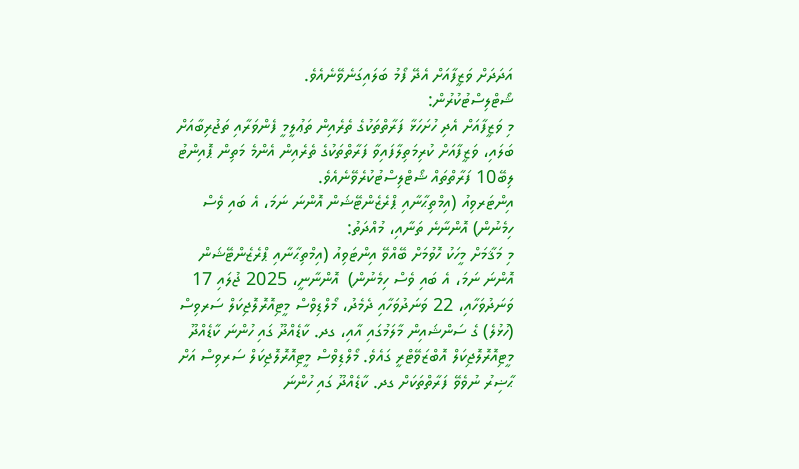އަދަދަށް ވަޒީފާއަށް އެދޭ ފޯމު ބަލައިގަނެވޭނެއެވެ.
ޝޯޓްލިސްޓުކުރުން:
މި ވަޒީފާއަށް އެދި ހުށަހަޅާ ފަރާތްތަކުގެ ތެރެއިން ތަޢުލީމީ ފެންވަރާއި ތަޖުރިބާއަށް ބަލައި، ވަޒީފާއަށް ކުރިމަތިލާފައިވާ ފަރާތްތަކުގެ ތެރެއިން އެންމެ މަތިން ޕޮއިންޓު ލިބޭ10 ފަރާތްތައް ޝޯޓްލިސްޓުކުރެވޭނެއެވެ.
އިންޓަރވިއު (އިމްތިޙާނާއި ޕްރެޒެންޓޭޝަން އޮންނަ ނަމަ، އެ ބައި ވެސް ހިމެނުން) އޮންނާނެ ތަނާއި، މުއްދަތު:
މި މަޤާމަށް މީހަކު ހޮވުމަށް ބޭއްވޭ އިންޓަވިއު (އިމްތިޙާނާއި ޕްރެޒެންޓޭޝަން އޮންނަ ނަމަ، އެ ބައި ވެސް ހިމެނުން)  އޮންނާނީ، 2025 ޖުލައި 17 ވަނަދުވަހާއި، 22 ވަނަދުވަހާއި ދެމެދު، މޯލްޑިވްސް މީޓިއޮރޮލޮޖިކަލް ސަރވިސް (ހުޅުލެ) ގެ ސަންޝައިން މާލަމުގައި އާއި، ގދ. ކާޑެއްދޫ ގައި ހުންނަ ކާޑެއްދޫ މީޓިއޮރޮލޮޖިކަލް އޮބްޒަވޭޓްރީ ގައެވެ. މޯލްޑިވްސް މީޓިއޮރޮލޮޖިކަލް ސަރވިސް އަށް ޙާޟިރު ނުވެވޭ ފަރާތްތަކަށް ގދ. ކާޑެއްދޫ ގައި ހުންނަ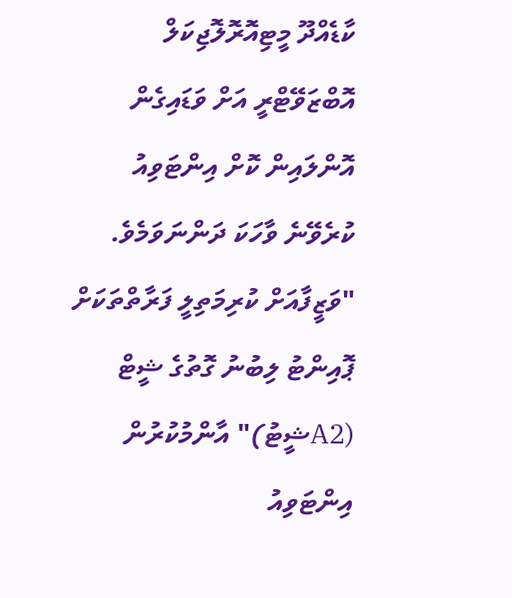ކާޑެއްދޫ މީޓިއޮރޮލޮޖިކަލް އޮބްޒަވޭޓްރީ އަށް ވަޑައިގެން އޮންލައިން ކޮށް އިންޓަވިއު ކުރެވޭނެ ވާހަކަ ދަންނަވަމެވެ.
"ވަޒީފާއަށް ކުރިމަތިލީ ފަރާތްތަކަށް ޕޮއިންޓު ލިބުނު ގޮތުގެ ޝީޓް (A2ޝީޓު)" އާންމުކުރުން
އިންޓަވިއު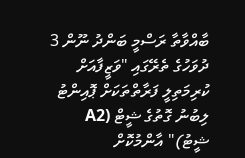ބާއްވާތާ ރަސްމީ ބަންދު ނޫން 3 ދުވަހުގެ ތެރޭގައި "ވަޒީފާއަށް ކުރިމަތިލީ ފަރާތްތަކަށް ޕޮއިންޓު ލިބުނު ގޮތުގެ ޝީޓް (A2 ޝީޓު)" އާންމުކޮށް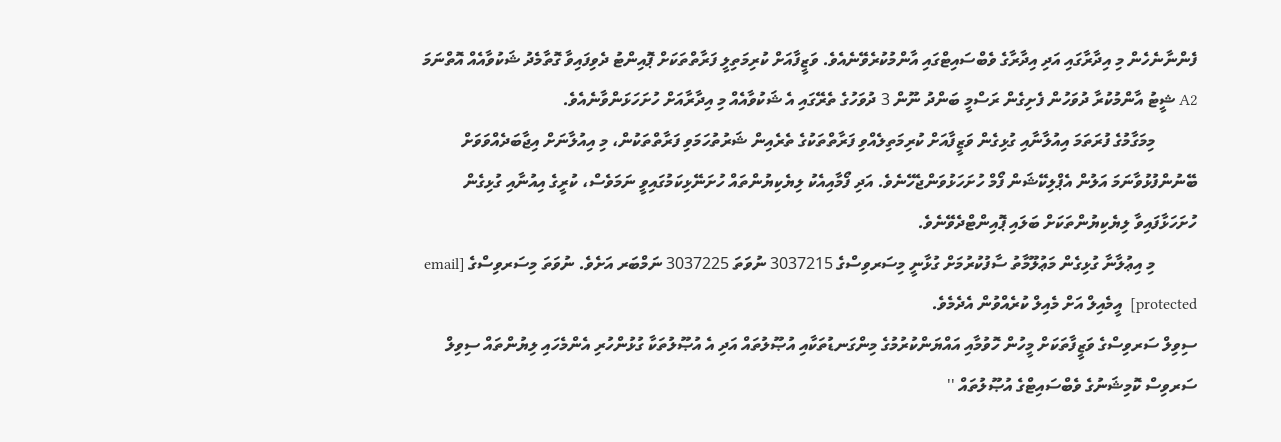ފެންނާނެހެން މި އިދާރާގައި އަދި އިދާރާގެ ވެބްސައިޓްގައި އާންމުކުރެވޭނެއެވެ. ވަޒީފާއަށް ކުރިމަތިލީ ފަރާތްތަކަށް ޕޮއިންޓު ދެވިފައިވާ ގޮތާމެދު ޝަކުވާއެއް އޮތްނަމަ A2 ޝީޓު އާންމުކުރާ ދުވަހުން ފެށިގެން ރަސްމީ ބަންދު ނޫން 3 ދުވަހުގެ ތެރޭގައި އެ ޝަކުވާއެއް މި އިދާރާއަށް ހުށަހަޅަންވާނެއެވެ.
          މިމަގާމުގެ ފުރަތަމަ އިއުލާނާއި ގުޅިގެން ވަޒީފާއަށް ކުރިމަތިލެއްވި ފަރާތްތަކުގެ ތެރެއިން ޝަރުތުހަމަވި ފަރާތްތަކުން، މި އިއުލާނަށް އިޖާބަދެއްވަވަށް ބޭނުންފުޅުވާނަމަ އަލުން އެޕްލިކޭޝަން ފޯމް ހުށަހަޅުވަންޖެހޭނެވެ. އަދި ފޯމާއިއެކު ލިޔެކިޔުންތައް ހުށަނޭޅިކަމުގައިވީ ނަމަވެސް، ކުރީގެ އިއުނާއި ގުޅިގެން ހުށަހަޅާފައިވާ ލިޔެކިޔުންތަކަށް ބަލައި ޕޮއިންޓްދެވޭނެވެ.
          މި އިޢުލާނާ ގުޅިގެން މަޢުލޫމާތު ސާފުކުރުމަށް ގުޅާނީ މިސަރވިސްގެ 3037215 ނުވަތަ 3037225 ނަމްބަރ އަށެވެ. ނުވަތަ މިސަރވިސްގެ [email protected]  އީމެއިލް އަށް މެއިލް ކުރެއްވުން އެދެމެވެ.
ސިވިލް ސަރވިސްގެ ވަޒީފާތަކަށް މީހުން ހޮވުމާއި އައްޔަންކުރުމުގެ މިންގަނޑުތަކާއި އުޞޫލުތައް އަދި އެ އުޞޫލުތަކާ ގުޅުންހުރި އެންމެހައި ލިޔުންތައް ސިވިލް ސަރވިސް ކޮމިޝަނުގެ ވެބްސައިޓްގެ އުޞޫލުތައް ''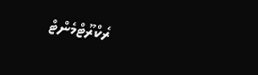ރެކްރޫޓްމެންޓް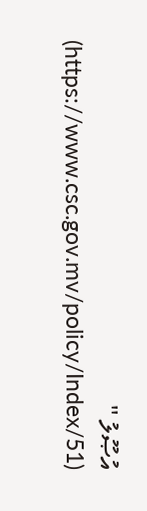އުޞޫލު '' (https://www.csc.gov.mv/policy/Index/51)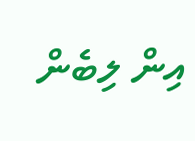އިން ލިބެން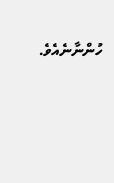ހުންނާނެއެވެ.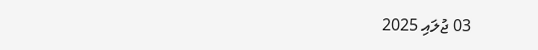03 ޖުލައި 2025